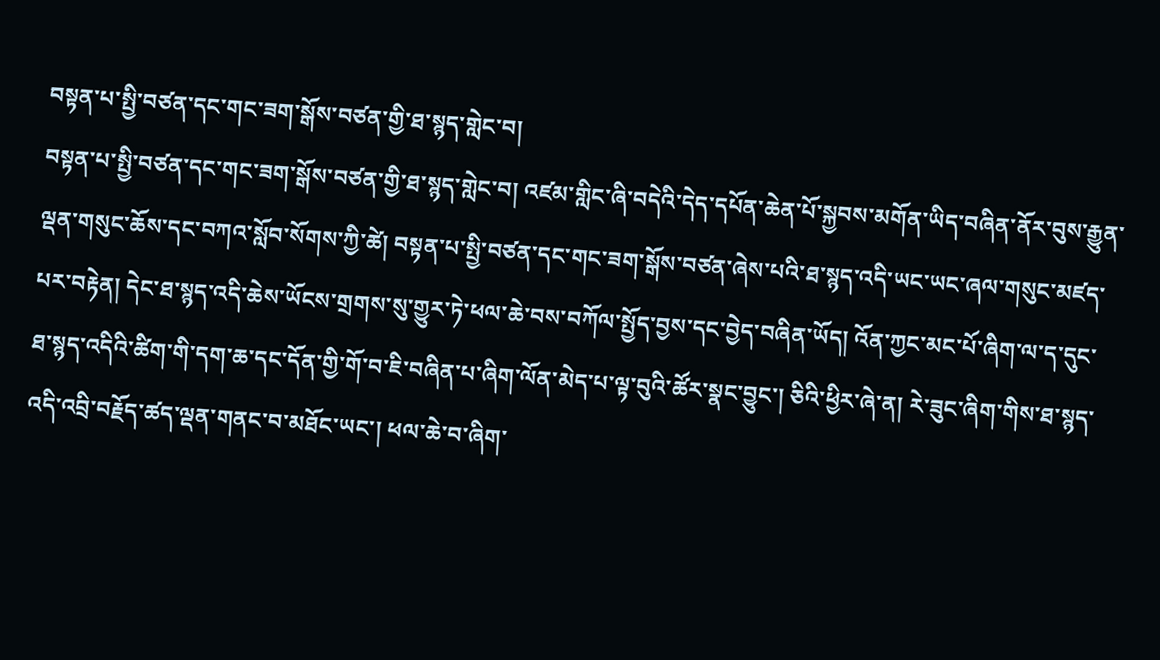བསྟན་པ་སྤྱི་བཙན་དང་གང་ཟག་སྒོས་བཙན་གྱི་ཐ་སྙད་གླེང་བ།
བསྟན་པ་སྤྱི་བཙན་དང་གང་ཟག་སྒོས་བཙན་གྱི་ཐ་སྙད་གླེང་བ། འཛམ་གླིང་ཞི་བདེའི་དེད་དཔོན་ཆེན་པོ་སྐྱབས་མགོན་ཡིད་བཞིན་ནོར་བུས་རྒྱུན་ལྡན་གསུང་ཆོས་དང་བཀའ་སློབ་སོགས་ཀྱི་ཚེ། བསྟན་པ་སྤྱི་བཙན་དང་གང་ཟག་སྒོས་བཙན་ཞེས་པའི་ཐ་སྙད་འདི་ཡང་ཡང་ཞལ་གསུང་མཛད་པར་བརྟེན། དེང་ཐ་སྙད་འདི་ཆེས་ཡོངས་གྲགས་སུ་གྱུར་ཏེ་ཕལ་ཆེ་བས་བཀོལ་སྤྱོད་བྱས་དང་བྱེད་བཞིན་ཡོད། འོན་ཀྱང་མང་པོ་ཞིག་ལ་ད་དུང་ཐ་སྙད་འདིའི་ཚིག་གི་དག་ཆ་དང་དོན་གྱི་གོ་བ་ཇི་བཞིན་པ་ཞིག་ལོན་མེད་པ་ལྟ་བུའི་ཚོར་སྣང་བྱུང་། ཅིའི་ཕྱིར་ཞེ་ན། རེ་ཟུང་ཞིག་གིས་ཐ་སྙད་འདི་འབྲི་བརྗོད་ཚད་ལྡན་གནང་བ་མཐོང་ཡང་། ཕལ་ཆེ་བ་ཞིག་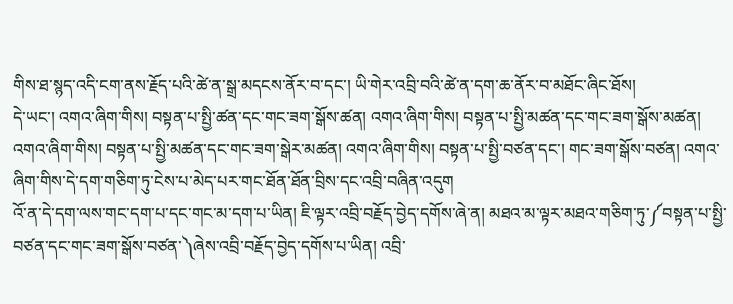གིས་ཐ་སྙད་འདི་ངག་ནས་རྗོད་པའི་ཚེ་ན་སྒྲ་མདངས་ནོར་བ་དང་། ཡི་གེར་འབྲི་བའི་ཚེ་ན་དག་ཆ་ནོར་བ་མཐོང་ཞིང་ཐོས།
དེ་ཡང་། འགའ་ཞིག་གིས། བསྟན་པ་སྤྱི་ཚན་དང་གང་ཟག་སྒོས་ཚན། འགའ་ཞིག་གིས། བསྟན་པ་སྤྱི་མཚན་དང་གང་ཟག་སྒོས་མཚན། འགའ་ཞིག་གིས། བསྟན་པ་སྤྱི་མཚན་དང་གང་ཟག་སྒེར་མཚན། འགའ་ཞིག་གིས། བསྟན་པ་སྤྱི་བཙན་དང་། གང་ཟག་སྒོས་བཙན། འགའ་ཞིག་གིས་དེ་དག་གཅིག་ཏུ་ངེས་པ་མེད་པར་གང་ཐོན་ཐོན་བྲིས་དང་འབྲི་བཞིན་འདུག
འོ་ན་དེ་དག་ལས་གང་དག་པ་དང་གང་མ་དག་པ་ཡིན། ཇི་ལྟར་འབྲི་བརྗོད་བྱེད་དགོས་ཞེ་ན། མཐའ་མ་ལྟར་མཐའ་གཅིག་ཏུ་༼བསྟན་པ་སྤྱི་བཙན་དང་གང་ཟག་སྒོས་བཙན་༽ཞེས་འབྲི་བརྗོད་བྱེད་དགོས་པ་ཡིན། འབྲི་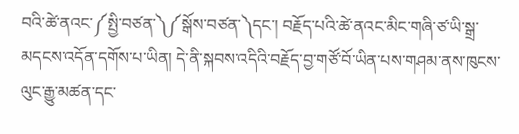བའི་ཚེ་ནའང་༼སྤྱི་བཙན་༽༼སྒོས་བཙན་༽དང་། བརྗོད་པའི་ཚེ་ནའང་མིང་གཞི་ཙ་ཡི་སྒྲ་མདངས་འདོན་དགོས་པ་ཡིན། དེ་ནི་སྐབས་འདིའི་བརྗོད་བྱ་གཙོ་བོ་ཡིན་པས་གཤམ་ནས་ཁུངས་ལུང་རྒྱུ་མཚན་དང་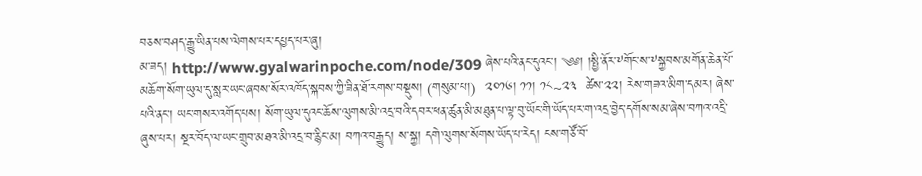བཅས་བཤད་རྒྱུ་ཡིན་པས་ལེགས་པར་དཔྱད་པར་ཞུ།
མ་ཟད། http://www.gyalwarinpoche.com/node/309 ཞེས་པའི་ནང་དུའང་། ༄༅། །སྤྱི་ནོར་༸གོང་ས་༸སྐྱབས་མགོན་ཆེན་པོ་མཆོག་སོག་ཡུལ་དུ་སླར་ཡང་ཞབས་སོར་འཁོད་སྐབས་ཀྱི་ཟིན་ཐོ་རགས་བསྡུས། (གསུམ་པ།)  ༢༠༡༦། ༡༡། ༡༨~༢༣  ཚེས་༢༢། རེས་གཟའ་མིག་དམར། ཞེས་པའི་ནང་། ཡང་གསར་འགོད་པས། སོག་ཡུལ་དུའང་ཆོས་ལུགས་མི་འདྲ་བའི་དབར་ཕན་ཚུན་མི་མཐུན་པ་ལྟ་བུ་ཡོང་གི་ཡོད་པར་ག་འདྲ་བྱེད་དགོས་སམ་ཞེས་བཀའ་འདྲི་ཞུས་པར། སྔར་བོད་ལ་ཡང་གྲུབ་མཐའ་མི་འདྲ་བ་རྙིང་མ། བཀའ་བརྒྱུད། ས་སྐྱ། དགེ་ལུགས་སོགས་ཡོད་པ་རེད། ངས་གཙོ་བོ་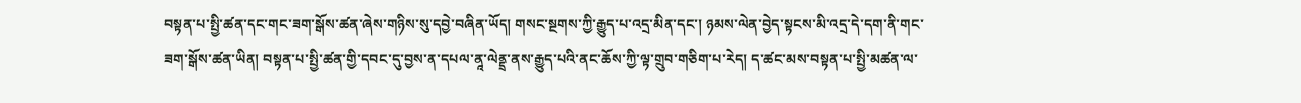བསྟན་པ་སྤྱི་ཚན་དང་གང་ཟག་སྒོས་ཚན་ཞེས་གཉིས་སུ་དབྱེ་བཞིན་ཡོད། གསང་སྔགས་ཀྱི་རྒྱུད་པ་འདྲ་མིན་དང་། ཉམས་ལེན་བྱེད་སྟངས་མི་འདྲ་དེ་དག་ནི་གང་ཟག་སྒོས་ཚན་ཡིན། བསྟན་པ་སྤྱི་ཚན་གྱི་དབང་དུ་བྱས་ན་དཔལ་ནཱ་ལེནྡྲ་ནས་རྒྱུད་པའི་ནང་ཆོས་ཀྱི་ལྟ་གྲུབ་གཅིག་པ་རེད། ད་ཚང་མས་བསྟན་པ་སྤྱི་མཚན་ལ་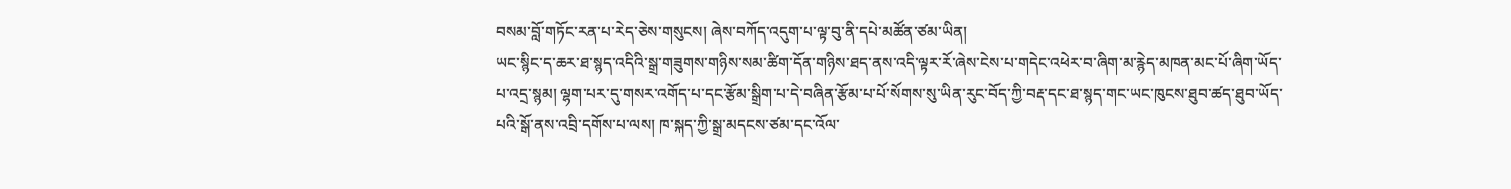བསམ་བློ་གཏོང་རན་པ་རེད་ཅེས་གསུངས། ཞེས་བཀོད་འདུག་པ་ལྟ་བུ་ནི་དཔེ་མཚོན་ཙམ་ཡིན།
ཡང་སྙིང་ད་ཆར་ཐ་སྙད་འདིའི་སྒྲ་གཟུགས་གཉིས་སམ་ཚིག་དོན་གཉིས་ཐད་ནས་འདི་ལྟར་རོ་ཞེས་ངེས་པ་གདེང་འཕེར་བ་ཞིག་མ་རྙེད་མཁན་མང་པོ་ཞིག་ཡོད་པ་འདྲ་སྙམ། ལྷག་པར་དུ་གསར་འགོད་པ་དང་རྩོམ་སྒྲིག་པ་དེ་བཞིན་རྩོམ་པ་པོ་སོགས་སུ་ཡིན་རུང་བོད་ཀྱི་བརྡ་དང་ཐ་སྙད་གང་ཡང་ཁུངས་ཐུབ་ཚད་ཐུབ་ཡོད་པའི་སྒོ་ནས་འབྲི་དགོས་པ་ལས། ཁ་སྐད་ཀྱི་སྒྲ་མདངས་ཙམ་དང་འོལ་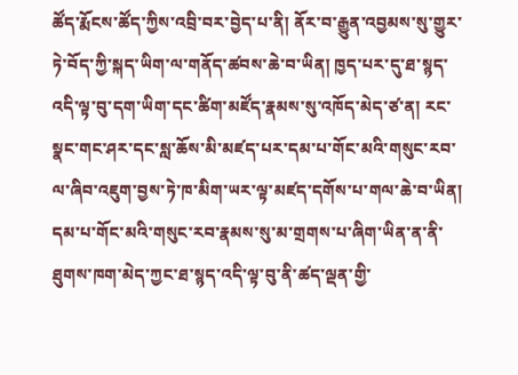ཚོད་རྨོངས་ཚོད་ཀྱིས་འབྲི་བར་བྱེད་པ་ནི། ནོར་བ་རྒྱུན་འབྱམས་སུ་གྱུར་ཏེ་བོད་ཀྱི་སྐད་ཡིག་ལ་གནོད་ཚབས་ཆེ་བ་ཡིན། ཁྱད་པར་དུ་ཐ་སྙད་འདི་ལྟ་བུ་དག་ཡིག་དང་ཚིག་མཛོད་རྣམས་སུ་འཁོད་མེད་ཙ་ན། རང་སྣང་གང་ཤར་དང་སླ་ཆོས་མི་མཛད་པར་དམ་པ་གོང་མའི་གསུང་རབ་ལ་ཞིབ་འཇུག་བྱས་ཏེ་ཁ་མིག་ཡར་ལྟ་མཛད་དགོས་པ་གལ་ཆེ་བ་ཡིན། དམ་པ་གོང་མའི་གསུང་རབ་རྣམས་སུ་མ་གྲགས་པ་ཞིག་ཡིན་ན་ནི་ཐུགས་ཁག་མེད་ཀྱང་ཐ་སྙད་འདི་ལྟ་བུ་ནི་ཚད་ལྡན་གྱི་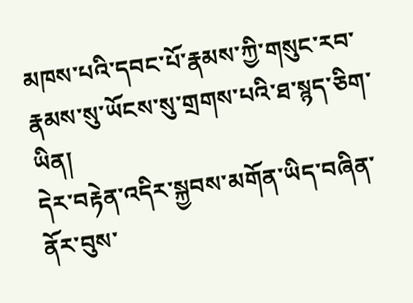མཁས་པའི་དབང་པོ་རྣམས་ཀྱི་གསུང་རབ་རྣམས་སུ་ཡོངས་སུ་གྲགས་པའི་ཐ་སྙད་ཅིག་ཡིན།
དེར་བརྟེན་འདིར་སྐྱབས་མགོན་ཡིད་བཞིན་ནོར་བུས་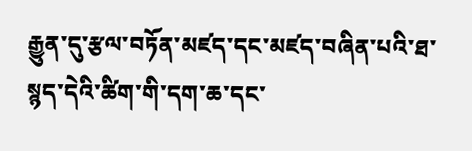རྒྱུན་དུ་རྩལ་བཏོན་མཛད་དང་མཛད་བཞིན་པའི་ཐ་སྙད་དེའི་ཚིག་གི་དག་ཆ་དང་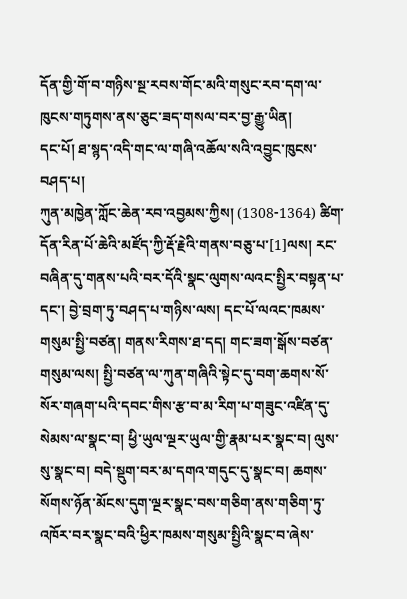དོན་གྱི་གོ་བ་གཉིས་སྔ་རབས་གོང་མའི་གསུང་རབ་དག་ལ་ཁུངས་གཏུགས་ནས་ཅུང་ཟད་གསལ་བར་བྱ་རྒྱུ་ཡིན།
དང་པོ། ཐ་སྙད་འདི་གང་ལ་གཞི་འཆོལ་སའི་འབྱུང་ཁུངས་བཤད་པ།
ཀུན་མཁྱེན་ཀློང་ཆེན་རབ་འབྱམས་ཀྱིས། (1308-1364) ཚིག་དོན་རིན་པོ་ཆེའི་མཛོད་ཀྱི་རྡོ་རྗེའི་གནས་བཅུ་པ་[1]ལས། རང་བཞིན་དུ་གནས་པའི་བར་དོའི་སྣང་ལུགས་ལའང་སྤྱིར་བསྟན་པ་དང་། བྱེ་བྲག་ཏུ་བཤད་པ་གཉིས་ལས། དང་པོ་ལའང་ཁམས་གསུམ་སྤྱི་བཙན། གནས་རིགས་ཐ་དད། གང་ཟག་སྒོས་བཙན་གསུམ་ལས། སྤྱི་བཙན་ལ་ཀུན་གཞིའི་སྟེང་དུ་བག་ཆགས་སོ་སོར་གཞག་པའི་དབང་གིས་རྩ་བ་མ་རིག་པ་གཟུང་འཛིན་དུ་སེམས་ལ་སྣང་བ། ཕྱི་ཡུལ་ལྔར་ཡུལ་གྱི་རྣམ་པར་སྣང་བ། ལུས་སུ་སྣང་བ། བདེ་སྡུག་བར་མ་དགའ་གདུང་དུ་སྣང་བ། ཆགས་སོགས་ཉོན་མོངས་དུག་ལྔར་སྣང་བས་གཅིག་ནས་གཅིག་ཏུ་འཁོར་བར་སྣང་བའི་ཕྱིར་ཁམས་གསུམ་སྤྱིའི་སྣང་བ་ཞེས་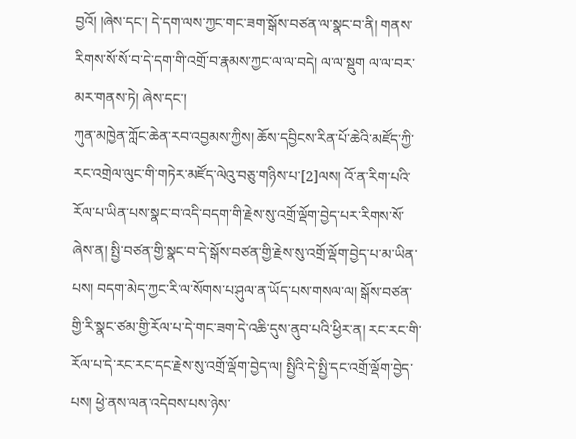བྱའོ། །ཞེས་དང་། དེ་དག་ལས་ཀྱང་གང་ཟག་སྒོས་བཙན་ལ་སྣང་བ་ནི། གནས་རིགས་སོ་སོ་བ་དེ་དག་གི་འགྲོ་བ་རྣམས་ཀྱང་ལ་ལ་བདེ། ལ་ལ་སྡུག ལ་ལ་བར་མར་གནས་ཏེ། ཞེས་དང་།
ཀུན་མཁྱེན་ཀློང་ཆེན་རབ་འབྱམས་ཀྱིས། ཆོས་དབྱིངས་རིན་པོ་ཆེའི་མཛོད་ཀྱི་རང་འགྲེལ་ལུང་གི་གཏེར་མཛོད་ལེའུ་བཅུ་གཉིས་པ་[2]ལས། འོ་ན་རིག་པའི་རོལ་པ་ཡིན་པས་སྣང་བ་འདི་བདག་གི་རྗེས་སུ་འགྲོ་ལྡོག་བྱེད་པར་རིགས་སོ་ཞེས་ན། སྤྱི་བཙན་གྱི་སྣང་བ་དེ་སྒོས་བཙན་གྱི་རྗེས་སུ་འགྲོ་ལྡོག་བྱེད་པ་མ་ཡིན་པས། བདག་མེད་ཀྱང་རི་ལ་སོགས་པ་ཤུལ་ན་ཡོད་པས་གསལ་ལ། སྒོས་བཙན་གྱི་རི་སྣང་ཙམ་གྱི་རོལ་པ་དེ་གང་ཟག་དེ་འཆི་དུས་ནུབ་པའི་ཕྱིར་ན། རང་རང་གི་རོལ་པ་དེ་རང་རང་དང་རྗེས་སུ་འགྲོ་ལྡོག་བྱེད་ལ། སྤྱིའི་དེ་སྤྱི་དང་འགྲོ་ལྡོག་བྱེད་པས། ཕྱེ་ནས་ལན་འདེབས་པས་ཉེས་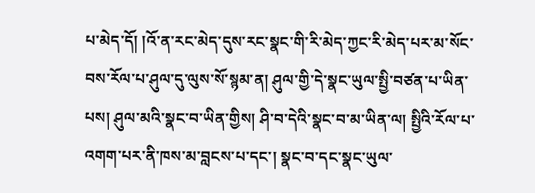པ་མེད་དོ། །འོ་ན་རང་མེད་དུས་རང་སྣང་གི་རི་མེད་ཀྱང་རི་མེད་པར་མ་སོང་བས་རོལ་པ་ཤུལ་དུ་ལུས་སོ་སྙམ་ན། ཤུལ་གྱི་དེ་སྣང་ཡུལ་སྤྱི་བཙན་པ་ཡིན་པས། ཤུལ་མའི་སྣང་བ་ཡིན་གྱིས། ཤི་བ་དེའི་སྣང་བ་མ་ཡིན་ལ། སྤྱིའི་རོལ་པ་འགག་པར་ནི་ཁས་མ་བླངས་པ་དང་། སྣང་བ་དང་སྣང་ཡུལ་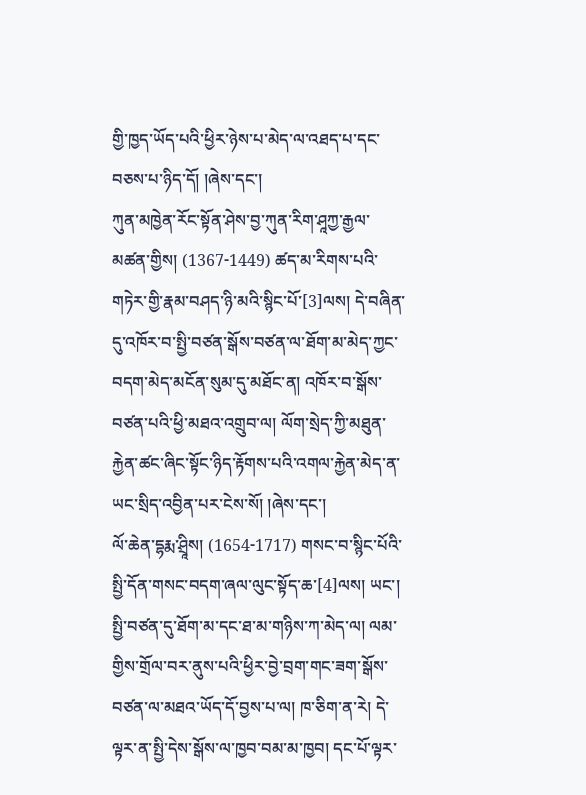གྱི་ཁྱད་ཡོད་པའི་ཕྱིར་ཉེས་པ་མེད་ལ་འཐད་པ་དང་བཅས་པ་ཉིད་དོ། །ཞེས་དང་།
ཀུན་མཁྱེན་རོང་སྟོན་ཤེས་བྱ་ཀུན་རིག་ཤཱཀྱ་རྒྱལ་མཚན་གྱིས། (1367-1449) ཚད་མ་རིགས་པའི་གཏེར་གྱི་རྣམ་བཤད་ཉི་མའི་སྙིང་པོ་[3]ལས། དེ་བཞིན་དུ་འཁོར་བ་སྤྱི་བཙན་སྒོས་བཙན་ལ་ཐོག་མ་མེད་ཀྱང་བདག་མེད་མངོན་སུམ་དུ་མཐོང་ན། འཁོར་བ་སྒོས་བཙན་པའི་ཕྱི་མཐའ་འགྲུབ་ལ། ལོག་སྲེད་ཀྱི་མཐུན་རྐྱེན་ཚང་ཞིང་སྟོང་ཉིད་རྟོགས་པའི་འགལ་རྐྱེན་མེད་ན་ཡང་སྲིད་འབྱིན་པར་ངེས་སོ། །ཞེས་དང་།
ལོ་ཆེན་དྷརྨ་ཤྲཱིས། (1654-1717) གསང་བ་སྙིང་པོའི་སྤྱི་དོན་གསང་བདག་ཞལ་ལུང་སྟོད་ཆ་[4]ལས། ཡང་། སྤྱི་བཙན་དུ་ཐོག་མ་དང་ཐ་མ་གཉིས་ཀ་མེད་ལ། ལམ་གྱིས་གྲོལ་བར་ནུས་པའི་ཕྱིར་བྱེ་བྲག་གང་ཟག་སྒོས་བཙན་ལ་མཐའ་ཡོད་དོ་བྱས་པ་ལ། ཁ་ཅིག་ན་རེ། དེ་ལྟར་ན་སྤྱི་དེས་སྒོས་ལ་ཁྱབ་བམ་མ་ཁྱབ། དང་པོ་ལྟར་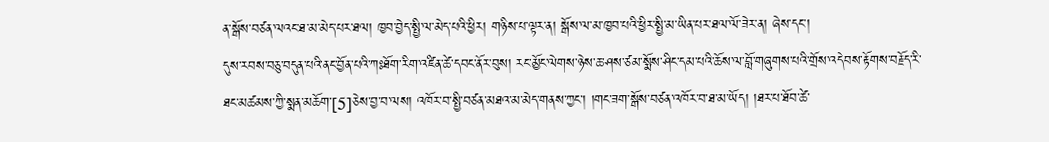ན་སྒོས་བཙན་ལའང་ཐ་མ་མེད་པར་ཐལ། ཁྱབ་བྱེད་སྤྱི་ལ་མེད་པའི་ཕྱིར། གཉིས་པ་ལྟར་ན། སྒོས་ལ་མ་ཁྱབ་པའི་ཕྱིར་སྤྱི་མ་ཡིན་པར་ཐལ་ལོ་ཟེར་ན། ཞེས་དང་།
དུས་རབས་བཅུ་བདུན་པའི་ནང་བྱོན་པའི་ཀཿཐོག་རིག་འཛིན་ཚེ་དབང་ནོར་བུས། རང་མྱོང་ལེགས་ཉེས་ཆ་ཤས་ཙམ་སྨོས་ཤིང་དམ་པའི་ཆོས་ལ་བློ་གཞུགས་པའི་གྲོས་འདེབས་རྟོགས་བརྗོད་རི་ཐང་མཚམས་ཀྱི་སྨན་མཆོག་[5]ཅེས་བྱ་བ་ལས། འཁོར་བ་སྤྱི་བཙན་མཐའ་མ་མེད་གནས་ཀྱང་། །གང་ཟག་སྒོས་བཙན་འཁོར་བ་ཐ་མ་ཡོད། །ཐར་པ་ཐོབ་ཚེ་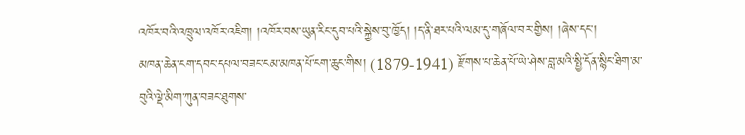འཁོར་བའི་འཁྲུལ་འཁོར་འཇིག། །འཁོར་བས་ཡུན་རིང་དུབ་པའི་སྐྱེས་བུ་ཁྱོད། །ད་ནི་ཐར་པའི་ལམ་དུ་གཞོལ་བར་གྱིས། །ཞེས་དང་།
མཁན་ཆེན་ངག་དབང་དཔལ་བཟང་ངམ་མཁན་པོ་ངག་ཆུང་གིས། (1879-1941) རྫོགས་པ་ཆེན་པོ་ཡེ་ཤེས་བླ་མའི་སྤྱི་དོན་སྙིང་ཐིག་མ་བུའི་ལྡེ་མིག་ཀུན་བཟང་ཐུགས་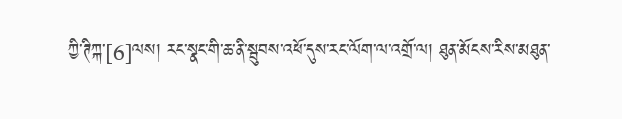ཀྱི་ཊིཀྐ་[6]ལས། རང་སྣང་གི་ཆ་ནི་སྦུབས་འཕོ་དུས་རང་ལོག་ལ་འགྲོ་ལ། ཐུན་མོངས་རིས་མཐུན་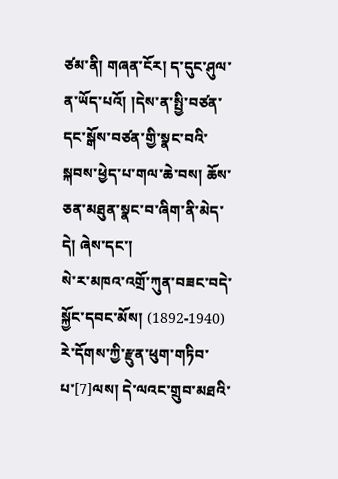ཙམ་ནི། གཞན་ངོར། ད་དུང་ཤུལ་ན་ཡོད་པའོ། །དེས་ན་སྤྱི་བཙན་དང་སྒོས་བཙན་གྱི་སྣང་བའི་སྐབས་ཕྱེད་པ་གལ་ཆེ་བས། ཆོས་ཅན་མཐུན་སྣང་བ་ཞིག་ནི་མེད་དེ། ཞེས་དང་།
སེ་ར་མཁའ་འགྲོ་ཀུན་བཟང་བདེ་སྐྱོང་དབང་མོས། (1892-1940) རེ་དོགས་ཀྱི་རྫུན་ཕུག་གཏིབ་པ་[7]ལས། དེ་ལའང་གྲུབ་མཐའི་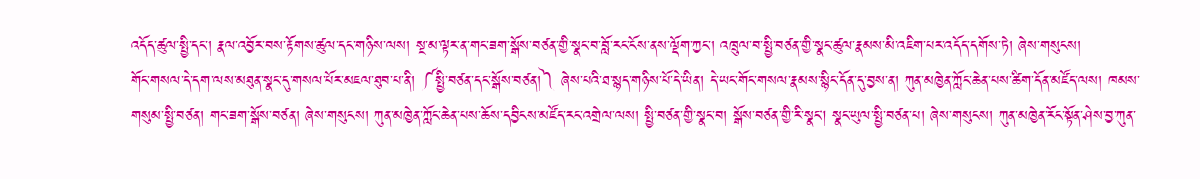འདོད་ཚུལ་སྤྱི་དང་། རྣལ་འབྱོར་བས་རྟོགས་ཚུལ་དང་གཉིས་ལས། སྔ་མ་ལྟར་ན་གང་ཟག་སྒོས་བཙན་གྱི་སྣང་བ་བློ་རང་ངོས་ནས་ལྡོག་ཀྱང་། འཁྲུལ་བ་སྤྱི་བཙན་གྱི་སྣང་ཚུལ་རྣམས་མི་འཇིག་པར་འདོད་དགོས་ཏེ། ཞེས་གསུངས།
གོང་གསལ་དེ་དག་ལས་མཐུན་སྣང་དུ་གསལ་པོར་མཇལ་ཐུབ་པ་ནི། ༼སྤྱི་བཙན་དང་སྒོས་བཙན།༽ ཞེས་པའི་ཐ་སྙད་གཉིས་པོ་དེ་ཡིན། དེ་ཡང་གོང་གསལ་རྣམས་སྙིང་དོན་དུ་བྱས་ན། ཀུན་མཁྱེན་ཀློང་ཆེན་པས་ཚིག་དོན་མཛོད་ལས། ཁམས་གསུམ་སྤྱི་བཙན། གང་ཟག་སྒོས་བཙན། ཞེས་གསུངས། ཀུན་མཁྱེན་ཀློང་ཆེན་པས་ཆོས་དབྱིངས་མཛོད་རང་འགྲེལ་ལས། སྤྱི་བཙན་གྱི་སྣང་བ། སྒོས་བཙན་གྱི་རི་སྣང། སྣང་ཡུལ་སྤྱི་བཙན་པ། ཞེས་གསུངས། ཀུན་མཁྱེན་རོང་སྟོན་ཤེས་བྱ་ཀུན་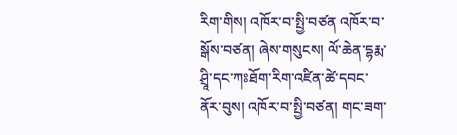རིག་གིས། འཁོར་བ་སྤྱི་བཙན འཁོར་བ་སྒོས་བཙན། ཞེས་གསུངས། ལོ་ཆེན་དྷརྨ་ཤྲཱི་དང་ཀཿཐོག་རིག་འཛིན་ཚེ་དབང་ནོར་བུས། འཁོར་བ་སྤྱི་བཙན། གང་ཟག་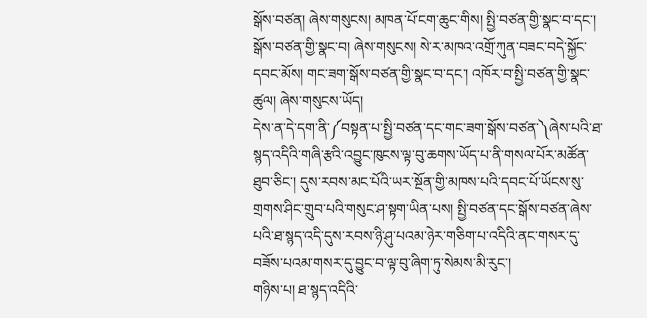སྒོས་བཙན། ཞེས་གསུངས། མཁན་པོ་ངག་ཆུང་གིས། སྤྱི་བཙན་གྱི་སྣང་བ་དང་། སྒོས་བཙན་གྱི་སྣང་བ། ཞེས་གསུངས། སེ་ར་མཁའ་འགྲོ་ཀུན་བཟང་བདེ་སྐྱོང་དབང་མོས། གང་ཟག་སྒོས་བཙན་གྱི་སྣང་བ་དང་། འཁོར་བ་སྤྱི་བཙན་གྱི་སྣང་ཚུལ། ཞེས་གསུངས་ཡོད།
དེས་ན་དེ་དག་ནི་༼བསྟན་པ་སྤྱི་བཙན་དང་གང་ཟག་སྒོས་བཙན་༽ཞེས་པའི་ཐ་སྙད་འདིའི་གཞི་རྩའི་འབྱུང་ཁུངས་ལྟ་བུ་ཆགས་ཡོད་པ་ནི་གསལ་པོར་མཚོན་ཐུབ་ཅིང་། དུས་རབས་མང་པོའི་ཡར་སྔོན་གྱི་མཁས་པའི་དབང་པོ་ཡོངས་སུ་གྲགས་ཤིང་གྲུབ་པའི་གསུང་ཤ་སྟག་ཡིན་པས། སྤྱི་བཙན་དང་སྒོས་བཙན་ཞེས་པའི་ཐ་སྙད་འདི་དུས་རབས་ཉི་ཤུ་པའམ་ཉེར་གཅིག་པ་འདིའི་ནང་གསར་དུ་བཟོས་པའམ་གསར་དུ་བྱུང་བ་ལྟ་བུ་ཞིག་ཏུ་སེམས་མི་རུང་།
གཉིས་པ། ཐ་སྙད་འདིའི་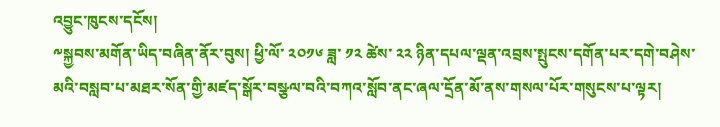འབྱུང་ཁུངས་དངོས།
༸སྐྱབས་མགོན་ཡིད་བཞིན་ནོར་བུས། ཕྱི་ལོ་ ༢༠༡༦ ཟླ་ ༡༢ ཚེས་ ༢༢ ཉིན་དཔལ་ལྡན་འབྲས་སྤུངས་དགོན་པར་དགེ་བཤེས་མའི་བསླབ་པ་མཐར་སོན་གྱི་མཛད་སྒོར་བསྩལ་བའི་བཀའ་སློབ་ནང་ཞལ་དྲོན་མོ་ནས་གསལ་པོར་གསུངས་པ་ལྟར།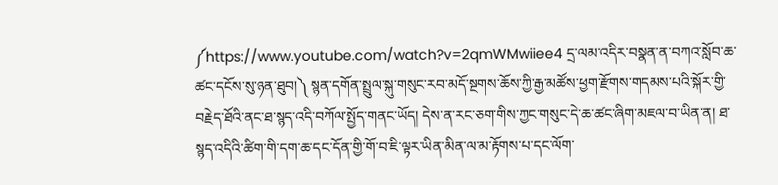༼https://www.youtube.com/watch?v=2qmWMwiiee4 དྲ་ལམ་འདིར་བསྣན་ན་བཀའ་སློབ་ཆ་ཚང་དངོས་སུ་ཉན་ཐུབ།༽ སྙན་དགོན་སྤྲུལ་སྐུ་གསུང་རབ་མདོ་སྔགས་ཆོས་ཀྱི་རྒྱ་མཚོས་ཕྱག་རྫོགས་གདམས་པའི་སྐོར་གྱི་བརྗེད་ཐོའི་ནང་ཐ་སྙད་འདི་བཀོལ་སྤྱོད་གནང་ཡོད། དེས་ན་རང་ཅག་གིས་ཀྱང་གསུང་དེ་ཆ་ཚང་ཞིག་མཇལ་བ་ཡིན་ན། ཐ་སྙད་འདིའི་ཚིག་གི་དག་ཆ་དང་དོན་གྱི་གོ་བ་ཇི་ལྟར་ཡིན་མིན་ལ་མ་རྟོགས་པ་དང་ལོག་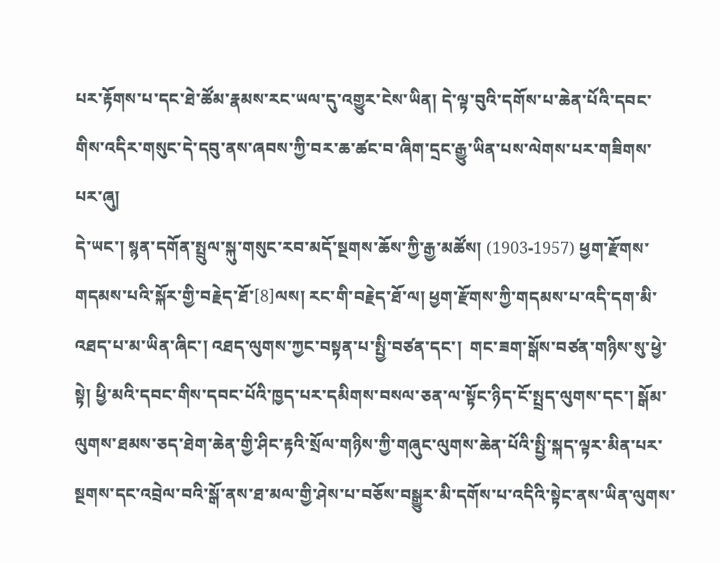པར་རྟོགས་པ་དང་ཐེ་ཚོམ་རྣམས་རང་ཡལ་དུ་འགྱུར་ངེས་ཡིན། དེ་ལྟ་བུའི་དགོས་པ་ཆེན་པོའི་དབང་གིས་འདིར་གསུང་དེ་དབུ་ནས་ཞབས་ཀྱི་བར་ཆ་ཚང་བ་ཞིག་དྲང་རྒྱུ་ཡིན་པས་ལེགས་པར་གཟིགས་པར་ཞུ།
དེ་ཡང་། སྙན་དགོན་སྤྲུལ་སྐུ་གསུང་རབ་མདོ་སྔགས་ཆོས་ཀྱི་རྒྱ་མཚོས། (1903-1957) ཕྱག་རྫོགས་གདམས་པའི་སྐོར་གྱི་བརྗེད་ཐོ་[8]ལས། རང་གི་བརྗེད་ཐོ་ལ། ཕྱག་རྫོགས་ཀྱི་གདམས་པ་འདི་དག་མི་འཐད་པ་མ་ཡིན་ཞིང་། འཐད་ལུགས་ཀྱང་བསྟན་པ་སྤྱི་བཙན་དང་།  གང་ཟག་སྒོས་བཙན་གཉིས་སུ་ཕྱེ་སྟེ། ཕྱི་མའི་དབང་གིས་དབང་པོའི་ཁྱད་པར་དམིགས་བསལ་ཅན་ལ་སྟོང་ཉིད་ངོ་སྤྲད་ལུགས་དང་། སྒོམ་ལུགས་ཐམས་ཅད་ཐེག་ཆེན་གྱི་ཤིང་རྟའི་སྲོལ་གཉིས་ཀྱི་གཞུང་ལུགས་ཆེན་པོའི་སྤྱི་སྐད་ལྟར་མིན་པར་སྔགས་དང་འབྲེལ་བའི་སྒོ་ནས་ཐ་མལ་གྱི་ཤེས་པ་བཅོས་བསྒྱུར་མི་དགོས་པ་འདིའི་སྟེང་ནས་ཡིན་ལུགས་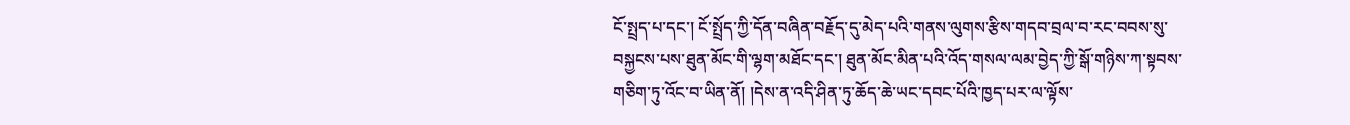ངོ་སྤྲད་པ་དང་། ངོ་སྤྲོད་ཀྱི་དོན་བཞིན་བརྗོད་དུ་མེད་པའི་གནས་ལུགས་རྩིས་གདབ་བྲལ་བ་རང་བབས་སུ་བསྐྱངས་པས་ཐུན་མོང་གི་ལྷག་མཐོང་དང་། ཐུན་མོང་མིན་པའི་འོད་གསལ་ལམ་བྱེད་ཀྱི་སྒོ་གཉིས་ཀ་སྟབས་གཅིག་ཏུ་འོང་བ་ཡིན་ནོ། །དེས་ན་འདི་ཤིན་ཏུ་ཆོད་ཆེ་ཡང་དབང་པོའི་ཁྱད་པར་ལ་ལྟོས་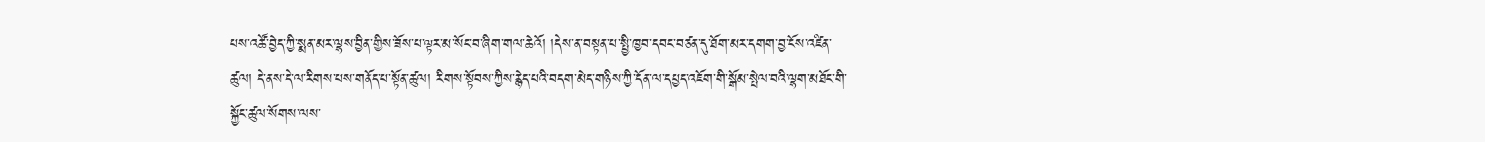པས་འཚོ་བྱེད་ཀྱི་སྨན་མར་ལྷས་བྱིན་གྱིས་ཟོས་པ་ལྟར་མ་སོང་བ་ཞིག་གལ་ཆེའོ། །དེས་ན་བསྟན་པ་སྤྱི་ཁྱབ་དབང་བཙན་དུ་ཐོག་མར་དགག་བྱ་ངོས་འཛིན་ཚུལ། དེ་ནས་དེ་ལ་རིགས་པས་གནོད་པ་སྟོན་ཚུལ། རིགས་སྟོབས་ཀྱིས་རྙེད་པའི་བདག་མེད་གཉིས་ཀྱི་དོན་ལ་དཔྱད་འཇོག་གི་སྒོམ་སྤེལ་བའི་ལྷག་མཐོང་གི་སྐྱོང་ཚུལ་སོགས་ལས་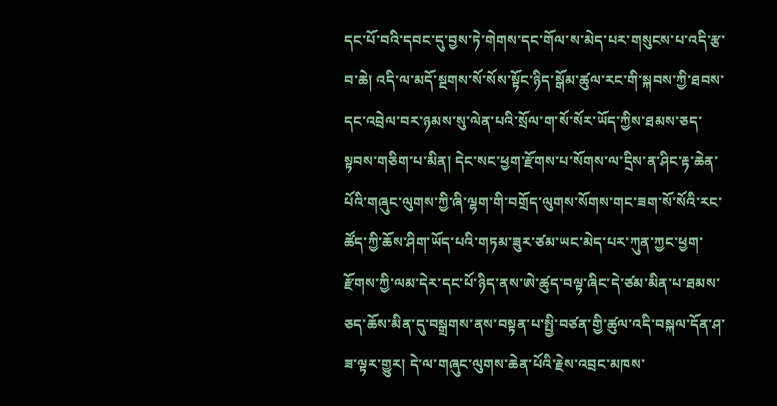དང་པོ་བའི་དབང་དུ་བྱས་ཏེ་གེགས་དང་གོལ་ས་མེད་པར་གསུངས་པ་འདི་རྩ་བ་ཆེ། འདི་ལ་མདོ་སྔགས་སོ་སོས་སྟོང་ཉིད་སྒོམ་ཚུལ་རང་གི་སྐབས་ཀྱི་ཐབས་དང་འབྲེལ་བར་ཉམས་སུ་ལེན་པའི་སྲོལ་ག་སོ་སོར་ཡོད་ཀྱིས་ཐམས་ཅད་སྟབས་གཅིག་པ་མིན། དེང་སང་ཕྱག་རྫོགས་པ་སོགས་ལ་དྲིས་ན་ཤིང་རྟ་ཆེན་པོའི་གཞུང་ལུགས་ཀྱི་ཞི་ལྷག་གི་བགྲོད་ལུགས་སོགས་གང་ཟག་སོ་སོའི་རང་ཚོད་ཀྱི་ཆོས་ཤིག་ཡོད་པའི་གཏམ་ཟུར་ཙམ་ཡང་མེད་པར་ཀུན་ཀྱང་ཕྱག་རྫོགས་ཀྱི་ལམ་དེར་དང་པོ་ཉིད་ནས་ཨེ་ཚུད་བལྟ་ཞིང་དེ་ཙམ་མིན་པ་ཐམས་ཅད་ཆོས་མིན་དུ་བསྒྲགས་ནས་བསྟན་པ་སྤྱི་བཙན་གྱི་ཚུལ་འདི་བསྐལ་དོན་ཤ་ཟ་ལྟར་གྱུར། དེ་ལ་གཞུང་ལུགས་ཆེན་པོའི་རྗེས་འབྲང་མཁས་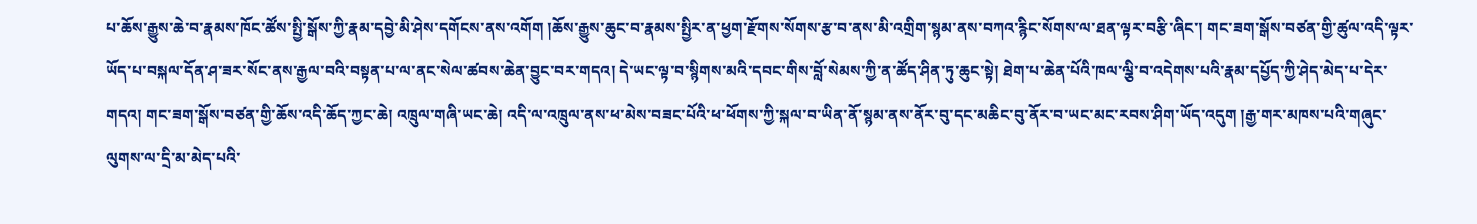པ་ཆོས་རྒྱུས་ཆེ་བ་རྣམས་ཁོང་ཚོས་སྤྱི་སྒོས་ཀྱི་རྣམ་དབྱེ་མི་ཤེས་དགོངས་ནས་འགོག །ཆོས་རྒྱུས་ཆུང་བ་རྣམས་སྤྱིར་ན་ཕྱག་རྫོགས་སོགས་རྩ་བ་ནས་མི་འགྲིག་སྙམ་ནས་བཀའ་རྙིང་སོགས་ལ་ཐན་ལྟར་བརྩི་ཞིང་། གང་ཟག་སྒོས་བཙན་གྱི་ཚུལ་འདི་ལྟར་ཡོད་པ་བསྐལ་དོན་ཤ་ཟར་སོང་ནས་རྒྱལ་བའི་བསྟན་པ་ལ་ནང་སེལ་ཚབས་ཆེན་བྱུང་བར་གདའ། དེ་ཡང་ལྟ་བ་སྙིགས་མའི་དབང་གིས་བློ་སེམས་ཀྱི་ན་ཚོད་ཤིན་ཏུ་ཆུང་སྟེ། ཐེག་པ་ཆེན་པོའི་ཁལ་ལྕི་བ་འདེགས་པའི་རྣམ་དཔྱོད་ཀྱི་ཤེད་མེད་པ་དེར་གདའ། གང་ཟག་སྒོས་བཙན་གྱི་ཆོས་འདི་ཆོད་ཀྱང་ཆེ། འཁྲུལ་གཞི་ཡང་ཆེ། འདི་ལ་འཁྲུལ་ནས་ཕ་མེས་བཟང་པོའི་ཕ་ཕོགས་ཀྱི་སྐལ་བ་ཡིན་ནོ་སྙམ་ནས་ནོར་བུ་དང་མཆིང་བུ་ནོར་བ་ཡང་མང་རབས་ཤིག་ཡོད་འདུག །རྒྱ་གར་མཁས་པའི་གཞུང་ལུགས་ལ་དྲི་མ་མེད་པའི་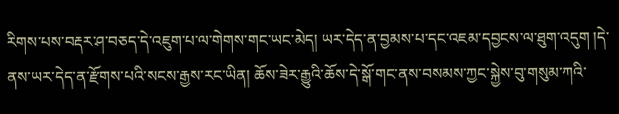རིགས་པས་བརྡར་ཤ་བཅད་དེ་འཇུག་པ་ལ་གེགས་གང་ཡང་མེད། ཡར་དེད་ན་བྱམས་པ་དང་འཇམ་དབྱངས་ལ་ཐུག་འདུག །དེ་ནས་ཡར་དེད་ན་རྫོགས་པའི་སངས་རྒྱས་རང་ཡིན། ཆོས་ཟེར་རྒྱུའི་ཆོས་དེ་སྒོ་གང་ནས་བསམས་ཀྱང་སྐྱེས་བུ་གསུམ་ཀའི་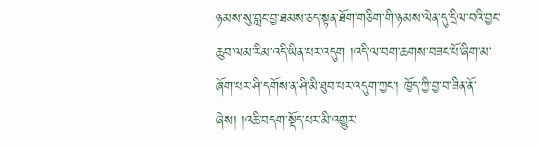ཉམས་སུ་བླང་བྱ་ཐམས་ཅད་སྟན་ཐོག་གཅིག་གི་ཉམས་ལེན་དུ་དྲིལ་བའི་བྱང་ཆུབ་ལམ་རིམ་འདི་ཡིན་པར་འདུག །འདི་ལ་བག་ཆགས་བཟང་པོ་ཞིག་མ་ཞོག་པར་ཤི་དགོས་ན་ཤི་མི་ཐུབ་པར་འདུག་ཀྱང་། ཁྱོད་ཀྱི་བྱ་བ་ཟིན་ནོ་ཞེས། །འཆི་བདག་སྡོད་པར་མི་འགྱུར་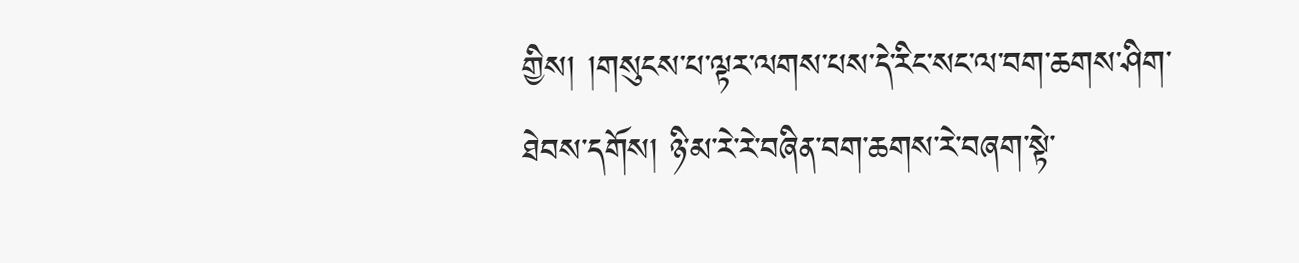གྱིས། །གསུངས་པ་ལྟར་ལགས་པས་དེ་རིང་སང་ལ་བག་ཆགས་ཤིག་ཐེབས་དགོས། ཉི་མ་རེ་རེ་བཞིན་བག་ཆགས་རེ་བཞག་སྟེ་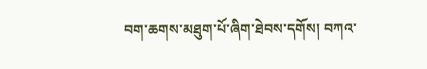བག་ཆགས་མཐུག་པོ་ཞིག་ཐེབས་དགོས། བཀའ་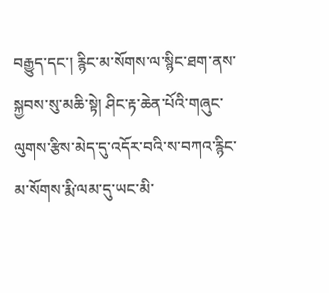བརྒྱུད་དང་། རྙིང་མ་སོགས་ལ་སྙིང་ཐག་ནས་སྐྱབས་སུ་མཆི་སྟེ། ཤིང་རྟ་ཆེན་པོའི་གཞུང་ལུགས་རྩིས་མེད་དུ་འདོར་བའི་ས་བཀའ་རྙིང་མ་སོགས་རྨི་ལམ་དུ་ཡང་མི་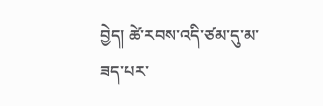བྱེད། ཚེ་རབས་འདི་ཙམ་དུ་མ་ཟད་པར་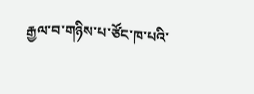རྒྱལ་བ་གཉིས་པ་ཙོང་ཁ་པའི་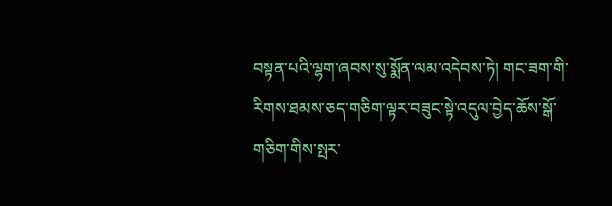བསྟན་པའི་ལྷག་ཞབས་སུ་སྨོན་ལམ་འདེབས་ཏེ། གང་ཟག་གི་རིགས་ཐམས་ཅད་གཅིག་ལྟར་བཟུང་སྟེ་འདུལ་བྱེད་ཆོས་སྒོ་གཅིག་གིས་སྤར་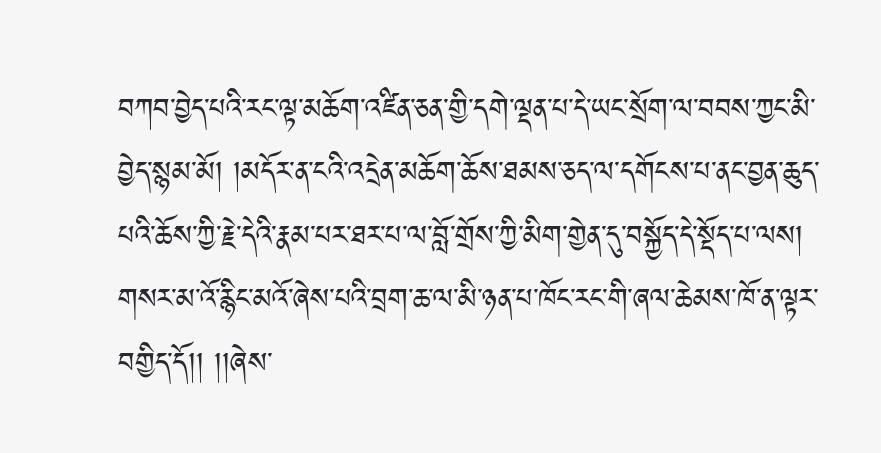བཀབ་བྱེད་པའི་རང་ལྟ་མཆོག་འཛིན་ཅན་གྱི་དགེ་ལྡན་པ་དེ་ཡང་སྲོག་ལ་བབས་ཀྱང་མི་བྱེད་སྙམ་མོ། །མདོར་ན་ངའི་འདྲེན་མཆོག་ཆོས་ཐམས་ཅད་ལ་དགོངས་པ་ནང་བྱན་ཆུད་པའི་ཆོས་ཀྱི་རྗེ་དེའི་རྣམ་པར་ཐར་པ་ལ་བློ་གྲོས་ཀྱི་མིག་གྱེན་དུ་བསྐྱོད་དེ་སྡོད་པ་ལས། གསར་མ་འོ་རྙིང་མའོ་ཞེས་པའི་བྲག་ཆ་ལ་མི་ཉན་པ་ཁོང་རང་གི་ཞལ་ཆེམས་ཁོ་ན་ལྟར་བགྱིད་དོ།། །།ཞེས་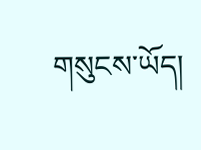གསུངས་ཡོད།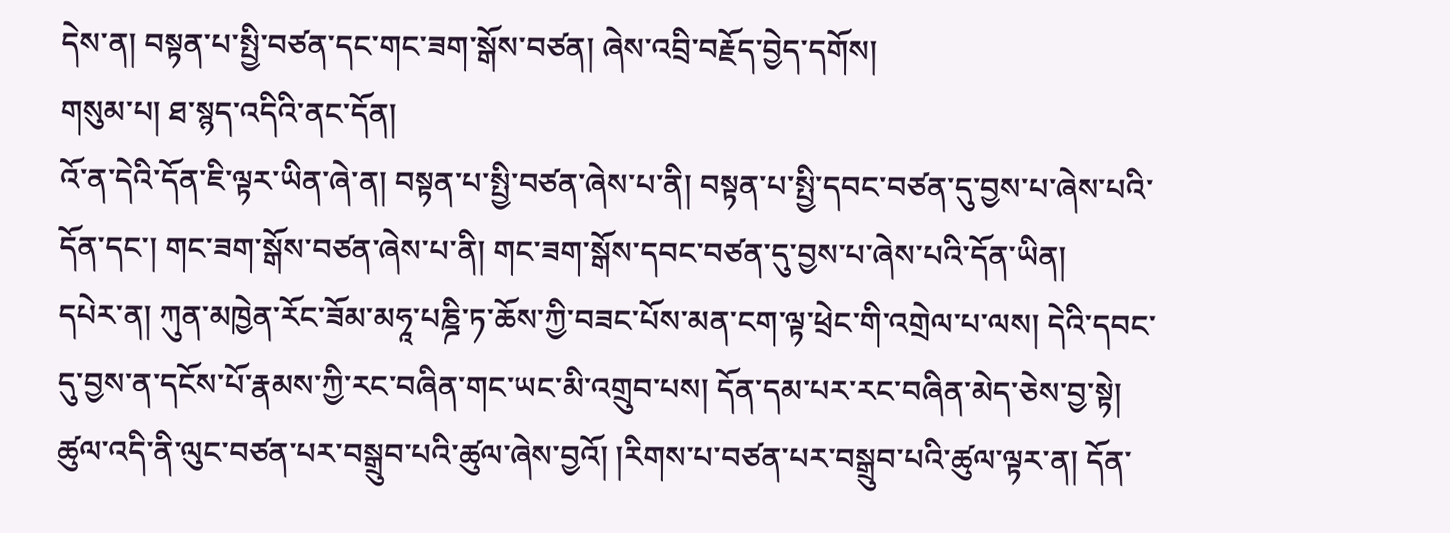དེས་ན། བསྟན་པ་སྤྱི་བཙན་དང་གང་ཟག་སྒོས་བཙན། ཞེས་འབྲི་བརྗོད་བྱེད་དགོས།
གསུམ་པ། ཐ་སྙད་འདིའི་ནང་དོན།
འོ་ན་དེའི་དོན་ཇི་ལྟར་ཡིན་ཞེ་ན། བསྟན་པ་སྤྱི་བཙན་ཞེས་པ་ནི། བསྟན་པ་སྤྱི་དབང་བཙན་དུ་བྱས་པ་ཞེས་པའི་དོན་དང་། གང་ཟག་སྒོས་བཙན་ཞེས་པ་ནི། གང་ཟག་སྒོས་དབང་བཙན་དུ་བྱས་པ་ཞེས་པའི་དོན་ཡིན།
དཔེར་ན། ཀུན་མཁྱེན་རོང་ཟོམ་མཧཱ་པཎྜི་ཏ་ཆོས་ཀྱི་བཟང་པོས་མན་ངག་ལྟ་ཕྲེང་གི་འགྲེལ་པ་ལས། དེའི་དབང་དུ་བྱས་ན་དངོས་པོ་རྣམས་ཀྱི་རང་བཞིན་གང་ཡང་མི་འགྲུབ་པས། དོན་དམ་པར་རང་བཞིན་མེད་ཅེས་བྱ་སྟེ། ཚུལ་འདི་ནི་ལུང་བཙན་པར་བསྒྲུབ་པའི་ཚུལ་ཞེས་བྱའོ། །རིགས་པ་བཙན་པར་བསྒྲུབ་པའི་ཚུལ་ལྟར་ན། དོན་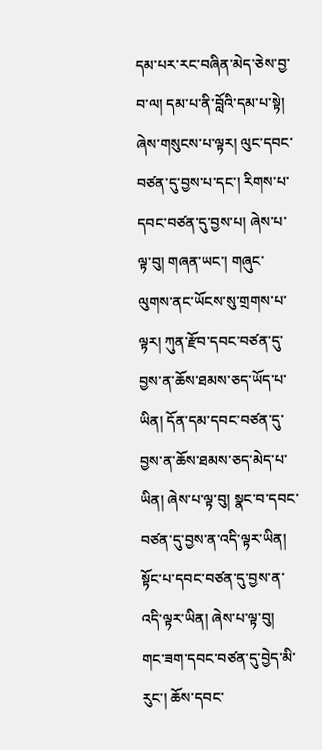དམ་པར་རང་བཞིན་མེད་ཅེས་བྱ་བ་ལ། དམ་པ་ནི་བློའི་དམ་པ་སྟེ། ཞེས་གསུངས་པ་ལྟར། ལུང་དབང་བཙན་དུ་བྱས་པ་དང་། རིགས་པ་དབང་བཙན་དུ་བྱས་པ། ཞེས་པ་ལྟ་བུ། གཞན་ཡང་། གཞུང་ལུགས་ནང་ཡོངས་སུ་གྲགས་པ་ལྟར། ཀུན་རྫོབ་དབང་བཙན་དུ་བྱས་ན་ཆོས་ཐམས་ཅད་ཡོད་པ་ཡིན། དོན་དམ་དབང་བཙན་དུ་བྱས་ན་ཆོས་ཐམས་ཅད་མེད་པ་ཡིན། ཞེས་པ་ལྟ་བུ། སྣང་བ་དབང་བཙན་དུ་བྱས་ན་འདི་ལྟར་ཡིན། སྟོང་པ་དབང་བཙན་དུ་བྱས་ན་འདི་ལྟར་ཡིན། ཞེས་པ་ལྟ་བུ། གང་ཟག་དབང་བཙན་དུ་བྱེད་མི་རུང་། ཆོས་དབང་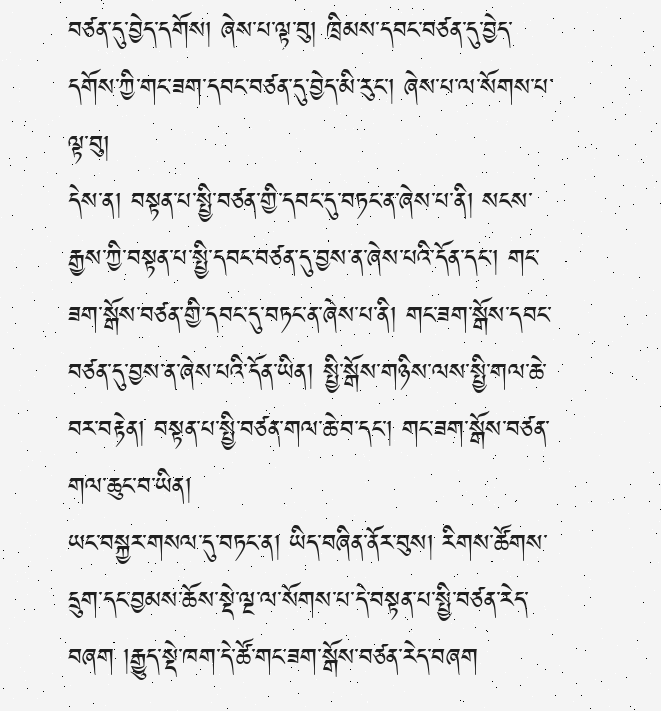བཙན་དུ་བྱེད་དགོས། ཞེས་པ་ལྟ་བུ། ཁྲིམས་དབང་བཙན་དུ་བྱེད་དགོས་ཀྱི་གང་ཟག་དབང་བཙན་དུ་བྱེད་མི་རུང་། ཞེས་པ་ལ་སོགས་པ་ལྟ་བུ།
དེས་ན། བསྟན་པ་སྤྱི་བཙན་གྱི་དབང་དུ་བཏང་ན་ཞེས་པ་ནི། སངས་རྒྱས་ཀྱི་བསྟན་པ་སྤྱི་དབང་བཙན་དུ་བྱས་ན་ཞེས་པའི་དོན་དང་། གང་ཟག་སྒོས་བཙན་གྱི་དབང་དུ་བཏང་ན་ཞེས་པ་ནི། གང་ཟག་སྒོས་དབང་བཙན་དུ་བྱས་ན་ཞེས་པའི་དོན་ཡིན། སྤྱི་སྒོས་གཉིས་ལས་སྤྱི་གལ་ཆེ་བར་བརྟེན། བསྟན་པ་སྤྱི་བཙན་གལ་ཆེ་བ་དང་། གང་ཟག་སྒོས་བཙན་གལ་ཆུང་བ་ཡིན།
ཡང་བསྐྱར་གསལ་དུ་བཏང་ན། ཡིད་བཞིན་ནོར་བུས། རིགས་ཚོགས་དྲུག་དང་བྱམས་ཆོས་སྡེ་ལྔ་ལ་སོགས་པ་དེ་བསྟན་པ་སྤྱི་བཙན་རེད་བཞག །རྒྱུད་སྡེ་ཁག་དེ་ཚོ་གང་ཟག་སྒོས་བཙན་རེད་བཞག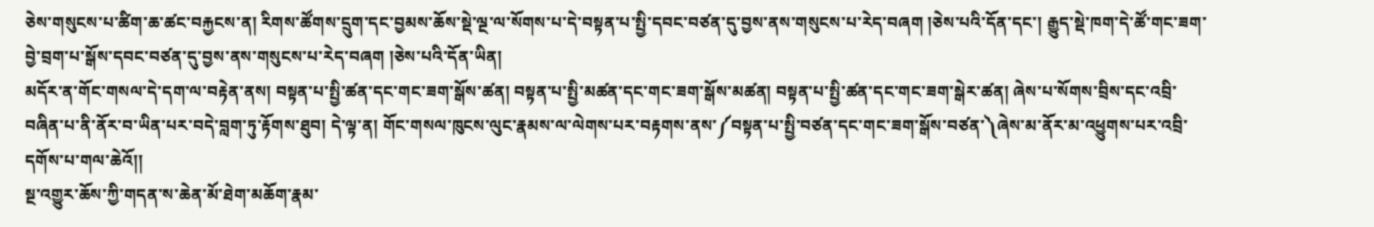ཅེས་གསུངས་པ་ཚིག་ཆ་ཚང་བརྐྱངས་ན། རིགས་ཚོགས་དྲུག་དང་བྱམས་ཆོས་སྡེ་ལྔ་ལ་སོགས་པ་དེ་བསྟན་པ་སྤྱི་དབང་བཙན་དུ་བྱས་ནས་གསུངས་པ་རེད་བཞག །ཅེས་པའི་དོན་དང་། རྒྱུད་སྡེ་ཁག་དེ་ཚོ་གང་ཟག་བྱེ་བྲག་པ་སྒོས་དབང་བཙན་དུ་བྱས་ནས་གསུངས་པ་རེད་བཞག །ཅེས་པའི་དོན་ཡིན།
མདོར་ན་གོང་གསལ་དེ་དག་ལ་བརྟེན་ནས། བསྟན་པ་སྤྱི་ཚན་དང་གང་ཟག་སྒོས་ཚན། བསྟན་པ་སྤྱི་མཚན་དང་གང་ཟག་སྒོས་མཚན། བསྟན་པ་སྤྱི་ཚན་དང་གང་ཟག་སྒེར་ཚན། ཞེས་པ་སོགས་བྲིས་དང་འབྲི་བཞིན་པ་ནི་ནོར་བ་ཡིན་པར་བདེ་བླག་ཏུ་རྟོགས་ཐུབ། དེ་ལྟ་ན། གོང་གསལ་ཁུངས་ལུང་རྣམས་ལ་ལེགས་པར་བརྟགས་ནས་༼བསྟན་པ་སྤྱི་བཙན་དང་གང་ཟག་སྒོས་བཙན་༽ཞེས་མ་ནོར་མ་འཕྱུགས་པར་འབྲི་དགོས་པ་གལ་ཆེའོ།།
སྔ་འགྱུར་ཆོས་ཀྱི་གདན་ས་ཆེན་མོ་ཐེག་མཆོག་རྣམ་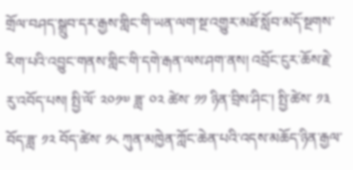གྲོལ་བཤད་སྒྲུབ་དར་རྒྱས་གླིང་གི་ཡན་ལག་སྔ་འགྱུར་མཐོ་སློབ་མདོ་སྔགས་རིག་པའི་འབྱུང་གནས་གླིང་གི་དགེ་རྒན་ལས་ཤག་ནས། འབྲོང་ངུར་ཆོས་རྗེ་རུ་འབོད་པས། སྤྱི་ལོ་ ༢༠༡༧ ཟླ་ ༠༢ ཚེས་ ༡༡ ཉིན་བྲིས་ཤིང་། སྤྱི་ཚེས་ ༡༣ བོད་ཟླ་ ༡༢ བོད་ཚེས་ ༡༨ ཀུན་མཁྱེན་ཀློང་ཆེན་པའི་འདས་མཆོད་ཉིན་རྒྱལ་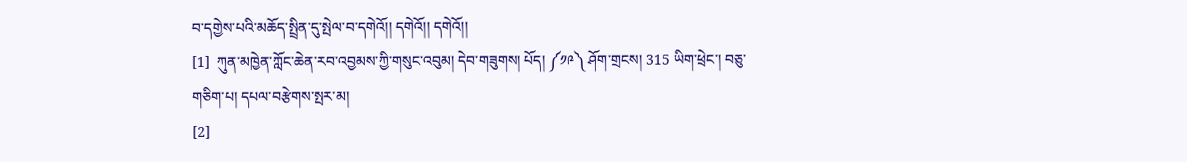བ་དགྱེས་པའི་མཆོད་སྤྲིན་དུ་སྤེལ་བ་དགེའོ།། དགེའོ།། དགེའོ།།
[1]  ཀུན་མཁྱེན་ཀློང་ཆེན་རབ་འབྱམས་ཀྱི་གསུང་འབུམ། དེབ་གཟུགས། པོད། ༼༡༩༽ ཤོག་གྲངས། 315 ཡིག་ཕྲེང་། བཅུ་གཅིག་པ། དཔལ་བརྩེགས་སྤར་མ།
[2]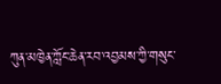ཀུན་མཁྱེན་ཀློང་ཆེན་རབ་འབྱམས་ཀྱི་གསུང་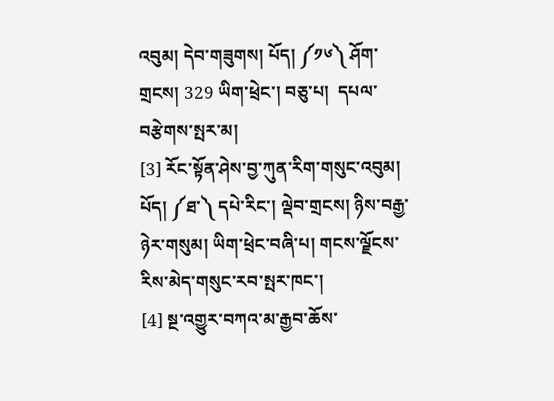འབུམ། དེབ་གཟུགས། པོད། ༼༡༦༽ ཤོག་གྲངས། 329 ཡིག་ཕྲེང་། བཅུ་པ།  དཔལ་བརྩེགས་སྤར་མ།
[3] རོང་སྟོན་ཤེས་བྱ་ཀུན་རིག་གསུང་འབུམ། པོད། ༼ཐ་༽ དཔེ་རིང་། ལྡེབ་གྲངས། ཉིས་བརྒྱ་ཉེར་གསུམ། ཡིག་ཕྲེང་བཞི་པ། གངས་ལྗོངས་རིས་མེད་གསུང་རབ་སྤར་ཁང་།
[4] སྔ་འགྱུར་བཀའ་མ་རྒྱབ་ཆོས་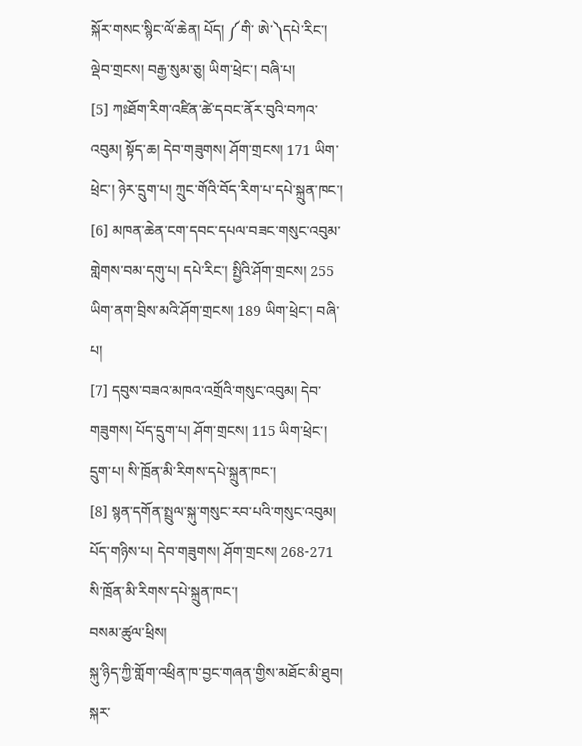སྐོར་གསང་སྙིང་ལོ་ཆེན། པོད། ༼གི་ ཨེ་༽དཔེ་རིང་། ལྡེབ་གྲངས། བརྒྱ་སུམ་ཅུ། ཡིག་ཕྲེང་། བཞི་པ།
[5] ཀཿཐོག་རིག་འཛིན་ཚེ་དབང་ནོར་བུའི་བཀའ་འབུམ། སྟོད་ཆ། དེབ་གཟུགས། ཤོག་གྲངས། 171 ཡིག་ཕྲེང་། ཉེར་དྲུག་པ། ཀྲུང་གོའི་བོད་རིག་པ་དཔེ་སྐྲུན་ཁང་།
[6] མཁན་ཆེན་ངག་དབང་དཔལ་བཟང་གསུང་འབུམ་གླེགས་བམ་དགུ་པ། དཔེ་རིང་། སྤྱིའི་ཤོག་གྲངས། 255 ཡིག་ནག་བྲིས་མའི་ཤོག་གྲངས། 189 ཡིག་ཕྲེང་། བཞི་པ།
[7] དབུས་བཟའ་མཁའ་འགྲོའི་གསུང་འབུམ། དེབ་གཟུགས། པོད་དྲུག་པ། ཤོག་གྲངས། 115 ཡིག་ཕྲེང་། དྲུག་པ། སི་ཁྲོན་མི་རིགས་དཔེ་སྐྲུན་ཁང་།
[8] སྙན་དགོན་སྤྲུལ་སྐུ་གསུང་རབ་པའི་གསུང་འབུམ། པོད་གཉིས་པ། དེབ་གཟུགས། ཤོག་གྲངས། 268-271 སི་ཁྲོན་མི་རིགས་དཔེ་སྐྲུན་ཁང་།
བསམ་ཚུལ་ཕྲིས།
སྐུ་ཉིད་ཀྱི་གློག་འཕྲིན་ཁ་བྱང་གཞན་གྱིས་མཐོང་མི་ཐུབ། སྐར་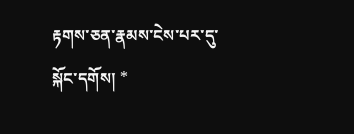རྟགས་ཅན་རྣམས་ངེས་པར་དུ་སྐོང་དགོས། *